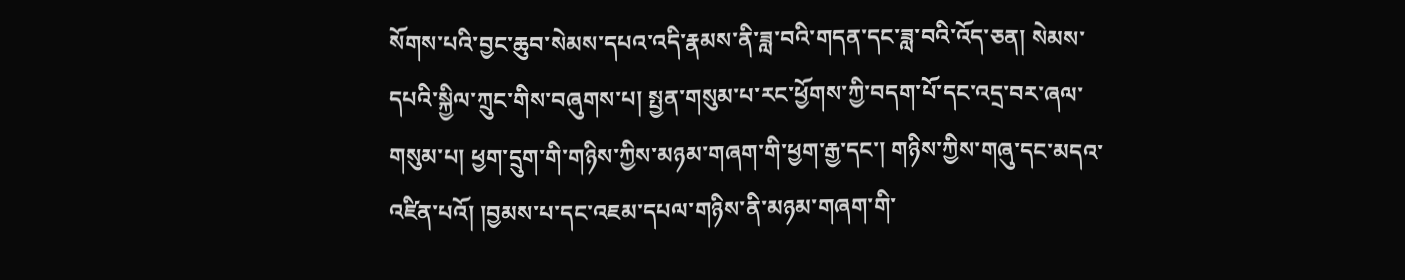སོགས་པའི་བྱང་ཆུབ་སེམས་དཔའ་འདི་རྣམས་ནི་ཟླ་བའི་གདན་དང་ཟླ་བའི་འོད་ཅན། སེམས་དཔའི་སྐྱིལ་ཀྲུང་གིས་བཞུགས་པ། སྤྱན་གསུམ་པ་རང་ཕྱོགས་ཀྱི་བདག་པོ་དང་འདྲ་བར་ཞལ་གསུམ་པ། ཕྱག་དྲུག་གི་གཉིས་ཀྱིས་མཉམ་གཞག་གི་ཕྱག་རྒྱ་དང་། གཉིས་ཀྱིས་གཞུ་དང་མདའ་འཛིན་པའོ། །བྱམས་པ་དང་འཇམ་དཔལ་གཉིས་ནི་མཉམ་གཞག་གི་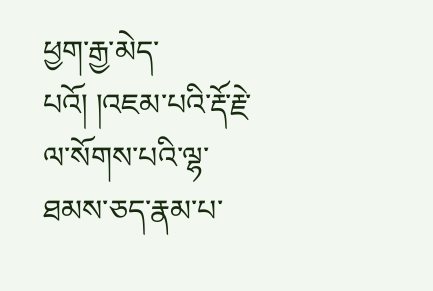ཕྱག་རྒྱ་མེད་པའོ། །འཇམ་པའི་རྡོ་རྗེ་ལ་སོགས་པའི་ལྷ་ཐམས་ཅད་རྣམ་པ་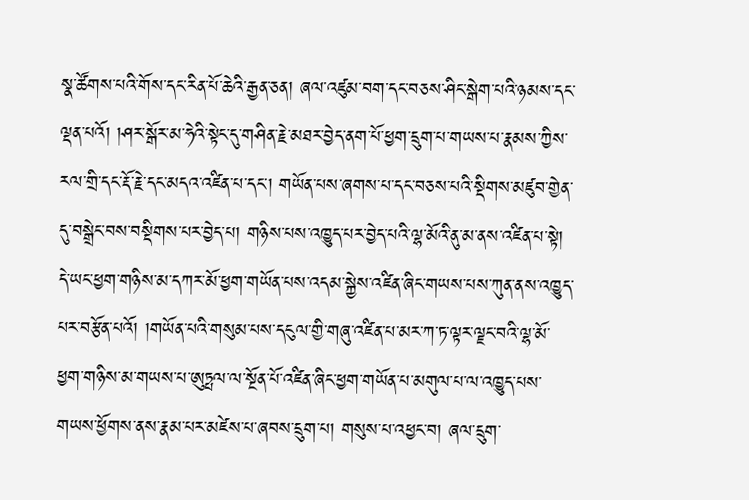སྣ་ཚོགས་པའི་གོས་དང་རིན་པོ་ཆེའི་རྒྱན་ཅན། ཞལ་འཛུམ་བག་དང་བཅས་ཤིང་སྒེག་པའི་ཉམས་དང་ལྡན་པའོ། །ཤར་སྒོར་མ་ཧེའི་སྟེང་དུ་གཤིན་རྗེ་མཐར་བྱེད་ནག་པོ་ཕྱག་དྲུག་པ་གཡས་པ་རྣམས་ཀྱིས་རལ་གྲི་དང་རྡོ་རྗེ་དང་མདའ་འཛིན་པ་དང་། གཡོན་པས་ཞགས་པ་དང་བཅས་པའི་སྡིགས་མཛུབ་གྱེན་དུ་བསྒྲེང་བས་བསྡིགས་པར་བྱེད་པ། གཉིས་པས་འཁྱུད་པར་བྱེད་པའི་ལྷ་མོའི་ནུ་མ་ནས་འཛིན་པ་སྟེ། དེ་ཡང་ཕྱག་གཉིས་མ་དཀར་མོ་ཕྱག་གཡོན་པས་འདམ་སྐྱེས་འཛིན་ཞིང་གཡས་པས་ཀུན་ནས་འཁྱུད་པར་བརྩོན་པའོ། །གཡོན་པའི་གསུམ་པས་དངུལ་གྱི་གཞུ་འཛིན་པ་མར་ཀ་ཏ་ལྟར་ལྗང་བའི་ལྷ་མོ་ཕྱག་གཉིས་མ་གཡས་པ་ཨུཏྤལ་ལ་སྔོན་པོ་འཛིན་ཞིང་ཕྱག་གཡོན་པ་མགུལ་པ་ལ་འཁྱུད་པས་གཡས་ཕྱོགས་ནས་རྣམ་པར་མཛེས་པ་ཞབས་དྲུག་པ། གསུས་པ་འཕྱང་བ། ཞལ་དྲུག་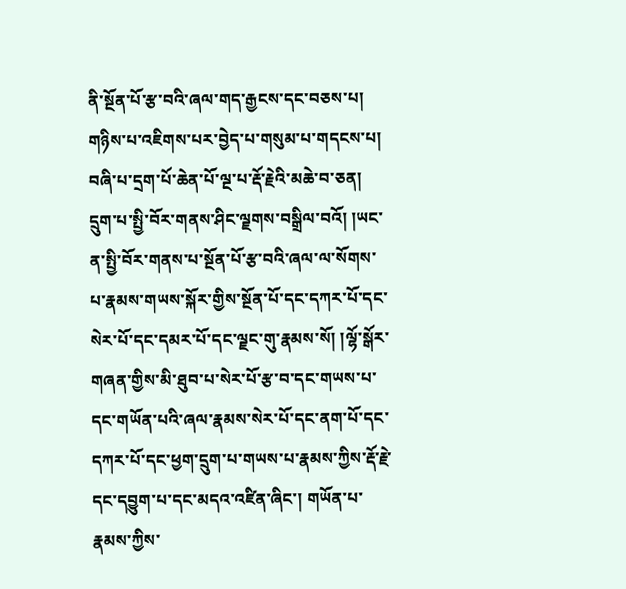ནི་སྔོན་པོ་རྩ་བའི་ཞལ་གད་རྒྱངས་དང་བཅས་པ། གཉིས་པ་འཇིགས་པར་བྱེད་པ་གསུམ་པ་གདངས་པ། བཞི་པ་དྲག་པོ་ཆེན་པོ་ལྔ་པ་རྡོ་རྗེའི་མཆེ་བ་ཅན། དྲུག་པ་སྤྱི་བོར་གནས་ཤིང་ལྗགས་བསྒྲིལ་བའོ། །ཡང་ན་སྤྱི་བོར་གནས་པ་སྔོན་པོ་རྩ་བའི་ཞལ་ལ་སོགས་པ་རྣམས་གཡས་སྐོར་གྱིས་སྔོན་པོ་དང་དཀར་པོ་དང་སེར་པོ་དང་དམར་པོ་དང་ལྗང་གུ་རྣམས་སོ། །ལྷོ་སྒོར་གཞན་གྱིས་མི་ཐུབ་པ་སེར་པོ་རྩ་བ་དང་གཡས་པ་དང་གཡོན་པའི་ཞལ་རྣམས་སེར་པོ་དང་ནག་པོ་དང་དཀར་པོ་དང་ཕྱག་དྲུག་པ་གཡས་པ་རྣམས་ཀྱིས་རྡོ་རྗེ་དང་དབྱུག་པ་དང་མདའ་འཛིན་ཞིང་། གཡོན་པ་རྣམས་ཀྱིས་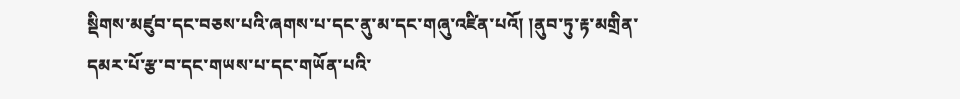སྡིགས་མཛུབ་དང་བཅས་པའི་ཞགས་པ་དང་ནུ་མ་དང་གཞུ་འཛིན་པའོ། །ནུབ་ཏུ་རྟ་མགྲིན་དམར་པོ་རྩ་བ་དང་གཡས་པ་དང་གཡོན་པའི་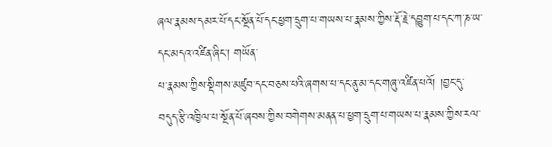ཞལ་རྣམས་དམར་པོ་དང་སྔོན་པོ་དང་ཕྱག་དྲུག་པ་གཡས་པ་རྣམས་ཀྱིས་རྡོ་རྗེ་དབྱུག་པ་དང་ཀ་ཎ་ཡ་དང་མདའ་འཛིན་ཞིང་། གཡོན་
པ་རྣམས་ཀྱིས་སྡིགས་མཛུབ་དང་བཅས་པའི་ཞགས་པ་དང་ནུ་མ་དང་གཞུ་འཛིན་པའོ། །བྱང་དུ་བདུད་རྩི་འཁྱིལ་པ་སྔོན་པོ་ཞབས་ཀྱིས་བགེགས་མནན་པ་ཕྱག་དྲུག་པ་གཡས་པ་རྣམས་ཀྱིས་རལ་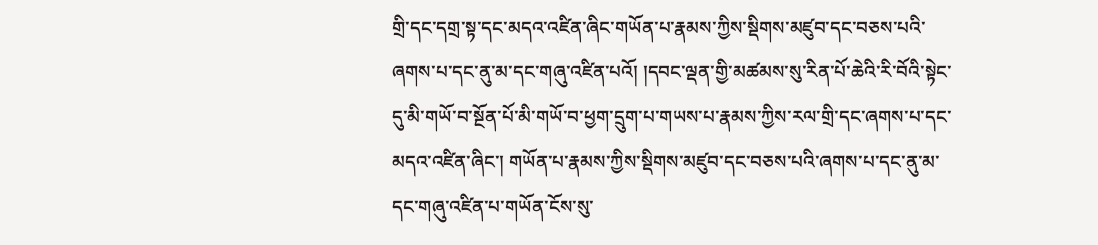གྲི་དང་དགྲ་སྟ་དང་མདའ་འཛིན་ཞིང་གཡོན་པ་རྣམས་ཀྱིས་སྡིགས་མཛུབ་དང་བཅས་པའི་ཞགས་པ་དང་ནུ་མ་དང་གཞུ་འཛིན་པའོ། །དབང་ལྡན་གྱི་མཚམས་སུ་རིན་པོ་ཆེའི་རི་བོའི་སྟེང་དུ་མི་གཡོ་བ་སྔོན་པོ་མི་གཡོ་བ་ཕྱག་དྲུག་པ་གཡས་པ་རྣམས་ཀྱིས་རལ་གྲི་དང་ཞགས་པ་དང་མདའ་འཛིན་ཞིང་། གཡོན་པ་རྣམས་ཀྱིས་སྡིགས་མཛུབ་དང་བཅས་པའི་ཞགས་པ་དང་ནུ་མ་དང་གཞུ་འཛིན་པ་གཡོན་ངོས་སུ་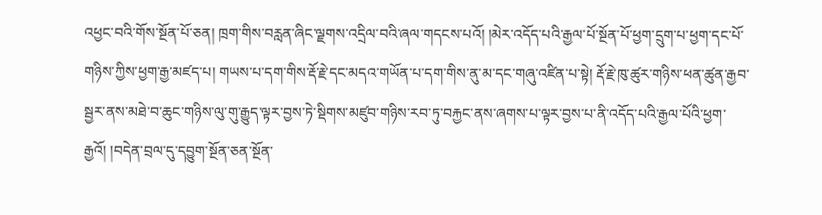འཕྱང་བའི་གོས་སྔོན་པོ་ཅན། ཁྲག་གིས་བརླན་ཞིང་ལྗགས་འདྲིལ་བའི་ཞལ་གདངས་པའོ། །མེར་འདོད་པའི་རྒྱལ་པོ་སྔོན་པོ་ཕྱག་དྲུག་པ་ཕྱག་དང་པོ་གཉིས་ཀྱིས་ཕྱག་རྒྱ་མཛད་པ། གཡས་པ་དག་གིས་རྡོ་རྗེ་དང་མདའ་གཡོན་པ་དག་གིས་ནུ་མ་དང་གཞུ་འཛིན་པ་སྟེ། རྡོ་རྗེ་ཁུ་ཚུར་གཉིས་ཕན་ཚུན་རྒྱབ་སྦྱར་ནས་མཐེ་བ་ཆུང་གཉིས་ལུ་གུ་རྒྱུད་ལྟར་བྱས་ཏེ་སྡིགས་མཛུབ་གཉིས་རབ་ཏུ་བརྐྱང་ནས་ཞགས་པ་ལྟར་བྱས་པ་ནི་འདོད་པའི་རྒྱལ་པོའི་ཕྱག་རྒྱའོ། །བདེན་བྲལ་དུ་དབྱུག་སྔོན་ཅན་སྔོན་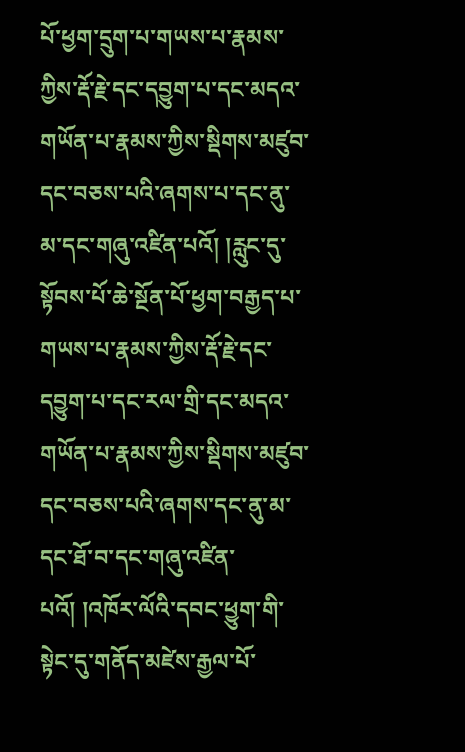པོ་ཕྱག་དྲུག་པ་གཡས་པ་རྣམས་ཀྱིས་རྡོ་རྗེ་དང་དབྱུག་པ་དང་མདའ་གཡོན་པ་རྣམས་ཀྱིས་སྡིགས་མཛུབ་དང་བཅས་པའི་ཞགས་པ་དང་ནུ་མ་དང་གཞུ་འཛིན་པའོ། །རླུང་དུ་སྟོབས་པོ་ཆེ་སྔོན་པོ་ཕྱག་བརྒྱད་པ་གཡས་པ་རྣམས་ཀྱིས་རྡོ་རྗེ་དང་དབྱུག་པ་དང་རལ་གྲི་དང་མདའ་གཡོན་པ་རྣམས་ཀྱིས་སྡིགས་མཛུབ་དང་བཅས་པའི་ཞགས་དང་ནུ་མ་དང་ཐོ་བ་དང་གཞུ་འཛིན་པའོ། །འཁོར་ལོའི་དབང་ཕྱུག་གི་སྟེང་དུ་གནོད་མཛེས་རྒྱལ་པོ་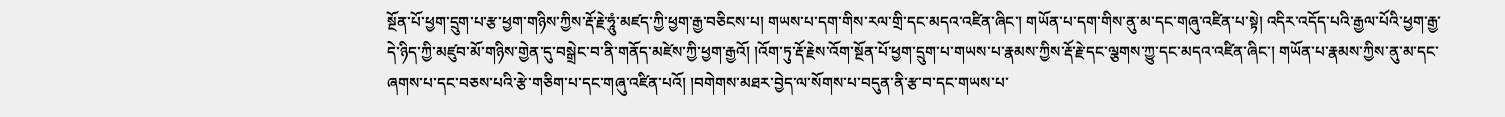སྔོན་པོ་ཕྱག་དྲུག་པ་རྩ་ཕྱག་གཉིས་ཀྱིས་རྡོ་རྗེ་ཧཱུཾ་མཛད་ཀྱི་ཕྱག་རྒྱ་བཅིངས་པ། གཡས་པ་དག་གིས་རལ་གྲི་དང་མདའ་འཛིན་ཞིང་། གཡོན་པ་དག་གིས་ནུ་མ་དང་གཞུ་འཛིན་པ་སྟེ། འདིར་འདོད་པའི་རྒྱལ་པོའི་ཕྱག་རྒྱ་དེ་ཉིད་ཀྱི་མཛུབ་མོ་གཉིས་གྱེན་དུ་བསྒྲེང་བ་ནི་གནོད་མཛེས་ཀྱི་ཕྱག་རྒྱའོ། །འོག་ཏུ་རྡོ་རྗེས་འོག་སྔོན་པོ་ཕྱག་དྲུག་པ་གཡས་པ་རྣམས་ཀྱིས་རྡོ་རྗེ་དང་ལྕགས་ཀྱུ་དང་མདའ་འཛིན་ཞིང་། གཡོན་པ་རྣམས་ཀྱིས་ནུ་མ་དང་ཞགས་པ་དང་བཅས་པའི་རྩེ་གཅིག་པ་དང་གཞུ་འཛིན་པའོ། །བགེགས་མཐར་བྱེད་ལ་སོགས་པ་བདུན་ནི་རྩ་བ་དང་གཡས་པ་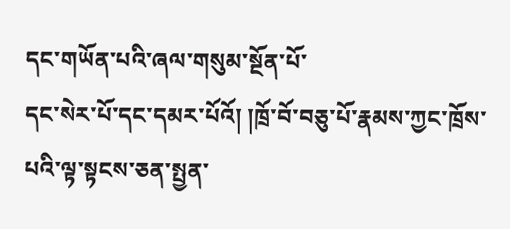དང་གཡོན་པའི་ཞལ་གསུམ་སྔོན་པོ་
དང་སེར་པོ་དང་དམར་པོའོ། །ཁྲོ་བོ་བཅུ་པོ་རྣམས་ཀྱང་ཁྲོས་པའི་ལྟ་སྟངས་ཅན་སྤྱན་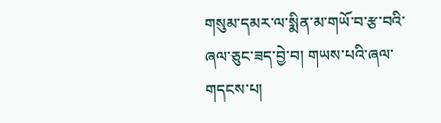གསུམ་དམར་ལ་སྨིན་མ་གཡོ་བ་རྩ་བའི་ཞལ་ཅུང་ཟད་བྱེ་བ། གཡས་པའི་ཞལ་གདངས་པ།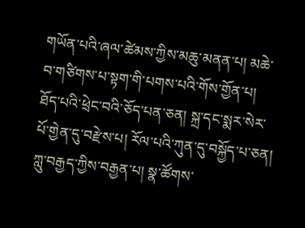གཡོན་པའི་ཞལ་ཚེམས་ཀྱིས་མཆུ་མནན་པ། མཆེ་བ་གཙིགས་པ་སྟག་གི་པགས་པའི་གོས་གྱོན་པ། ཐོད་པའི་ཕྲེང་བའི་ཅོད་པན་ཅན། སྐྲ་དང་སྨར་སེར་པོ་གྱེན་དུ་བརྫེས་པ། རོལ་པའི་ཀུན་དུ་བསྐྱོད་པ་ཅན། ཀླུ་བརྒྱད་ཀྱིས་བརྒྱན་པ། སྣ་ཚོགས་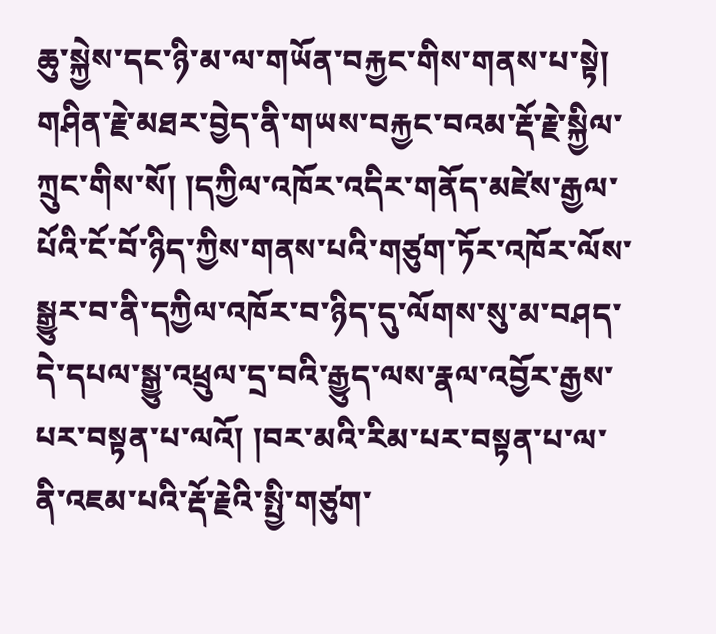ཆུ་སྐྱེས་དང་ཉི་མ་ལ་གཡོན་བརྐྱང་གིས་གནས་པ་སྟེ། གཤིན་རྗེ་མཐར་བྱེད་ནི་གཡས་བརྐྱང་བའམ་རྡོ་རྗེ་སྐྱིལ་ཀྲུང་གིས་སོ། །དཀྱིལ་འཁོར་འདིར་གནོད་མཛེས་རྒྱལ་པོའི་ངོ་བོ་ཉིད་ཀྱིས་གནས་པའི་གཙུག་ཏོར་འཁོར་ལོས་སྒྱུར་བ་ནི་དཀྱིལ་འཁོར་བ་ཉིད་དུ་ལོགས་སུ་མ་བཤད་དེ་དཔལ་སྒྱུ་འཕྲུལ་དྲ་བའི་རྒྱུད་ལས་རྣལ་འབྱོར་རྒྱས་པར་བསྟན་པ་ལའོ། །བར་མའི་རིམ་པར་བསྟན་པ་ལ་ནི་འཇམ་པའི་རྡོ་རྗེའི་སྤྱི་གཙུག་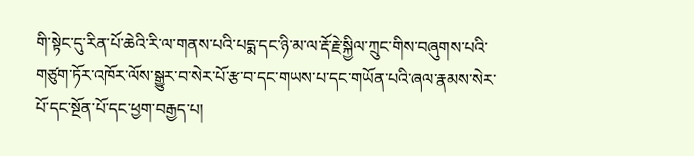གི་སྟེང་དུ་རིན་པོ་ཆེའི་རི་ལ་གནས་པའི་པདྨ་དང་ཉི་མ་ལ་རྡོ་རྗེ་སྐྱིལ་ཀྲུང་གིས་བཞུགས་པའི་གཙུག་ཏོར་འཁོར་ལོས་སྒྱུར་བ་སེར་པོ་རྩ་བ་དང་གཡས་པ་དང་གཡོན་པའི་ཞལ་རྣམས་སེར་པོ་དང་སྔོན་པོ་དང་ཕྱག་བརྒྱད་པ།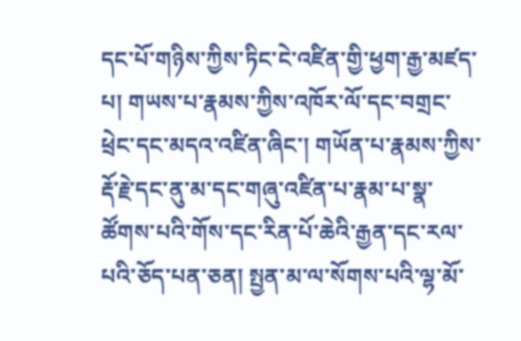དང་པོ་གཉིས་ཀྱིས་ཏིང་ངེ་འཛིན་གྱི་ཕྱག་རྒྱ་མཛད་པ། གཡས་པ་རྣམས་ཀྱིས་འཁོར་ལོ་དང་བགྲང་ཕྲེང་དང་མདའ་འཛིན་ཞིང་། གཡོན་པ་རྣམས་ཀྱིས་རྡོ་རྗེ་དང་ནུ་མ་དང་གཞུ་འཛིན་པ་རྣམ་པ་སྣ་ཚོགས་པའི་གོས་དང་རིན་པོ་ཆེའི་རྒྱན་དང་རལ་པའི་ཅོད་པན་ཅན། སྤྱན་མ་ལ་སོགས་པའི་ལྷ་མོ་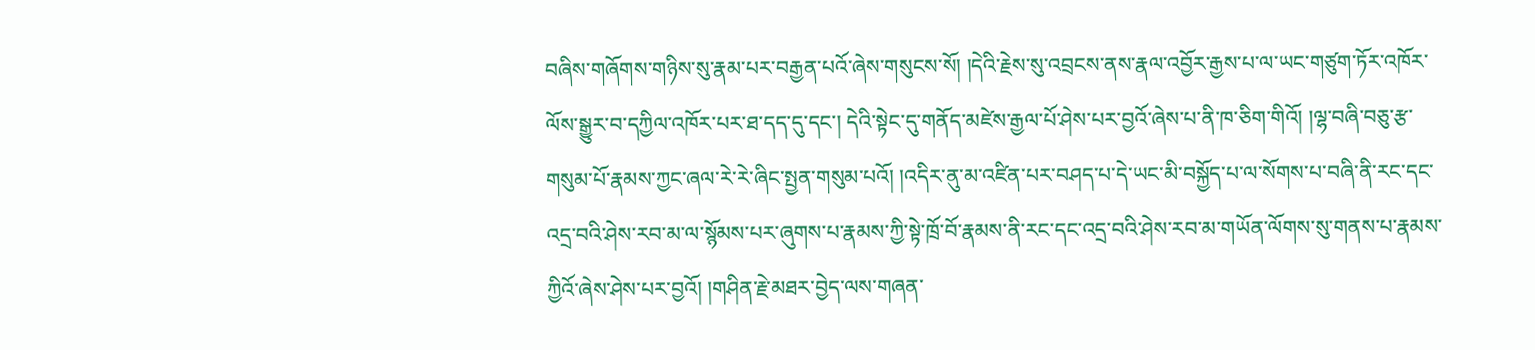བཞིས་གཞོགས་གཉིས་སུ་རྣམ་པར་བརྒྱན་པའོ་ཞེས་གསུངས་སོ། །དེའི་རྗེས་སུ་འབྲངས་ནས་རྣལ་འབྱོར་རྒྱས་པ་ལ་ཡང་གཙུག་ཏོར་འཁོར་ལོས་སྒྱུར་བ་དཀྱིལ་འཁོར་པར་ཐ་དད་དུ་དང་། དེའི་སྟེང་དུ་གནོད་མཛེས་རྒྱལ་པོ་ཤེས་པར་བྱའོ་ཞེས་པ་ནི་ཁ་ཅིག་གིའོ། །ལྷ་བཞི་བཅུ་རྩ་གསུམ་པོ་རྣམས་ཀྱང་ཞལ་རེ་རེ་ཞིང་སྤྱན་གསུམ་པའོ། །འདིར་ནུ་མ་འཛིན་པར་བཤད་པ་དེ་ཡང་མི་བསྐྱོད་པ་ལ་སོགས་པ་བཞི་ནི་རང་དང་འདྲ་བའི་ཤེས་རབ་མ་ལ་སྙོམས་པར་ཞུགས་པ་རྣམས་ཀྱི་སྟེ་ཁྲོ་བོ་རྣམས་ནི་རང་དང་འདྲ་བའི་ཤེས་རབ་མ་གཡོན་ལོགས་སུ་གནས་པ་རྣམས་ཀྱིའོ་ཞེས་ཤེས་པར་བྱའོ། །གཤིན་རྗེ་མཐར་བྱེད་ལས་གཞན་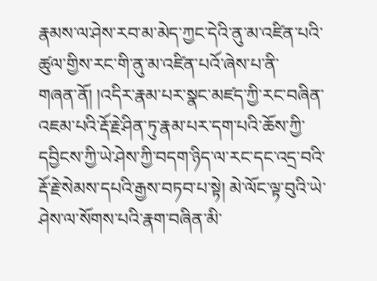རྣམས་ལ་ཤེས་རབ་མ་མེད་ཀྱང་དེའི་ནུ་མ་འཛིན་པའི་ཚུལ་གྱིས་རང་གི་ནུ་མ་འཛིན་པའོ་ཞེས་པ་ནི་
གཞན་ནོ། །འདིར་རྣམ་པར་སྣང་མཛད་ཀྱི་རང་བཞིན་འཇམ་པའི་རྡོ་རྗེ་ཤིན་ཏུ་རྣམ་པར་དག་པའི་ཆོས་ཀྱི་དབྱིངས་ཀྱི་ཡེ་ཤེས་ཀྱི་བདག་ཉིད་ལ་རང་དང་འདྲ་བའི་རྡོ་རྗེ་སེམས་དཔའི་རྒྱས་བཏབ་པ་སྟེ། མེ་ལོང་ལྟ་བུའི་ཡེ་ཤེས་ལ་སོགས་པའི་རྣག་བཞིན་མི་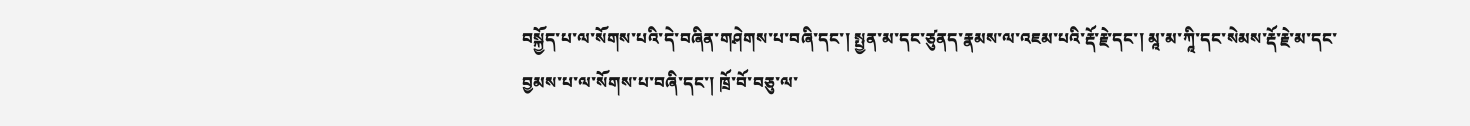བསྐྱོད་པ་ལ་སོགས་པའི་དེ་བཞིན་གཤེགས་པ་བཞི་དང་། སྤྱན་མ་དང་ཙུནད་རྣམས་ལ་འཇམ་པའི་རྡོ་རྗེ་དང་། མཱ་མ་ཀཱི་དང་སེམས་རྡོ་རྗེ་མ་དང་བྱམས་པ་ལ་སོགས་པ་བཞི་དང་། ཁྲོ་བོ་བཅུ་ལ་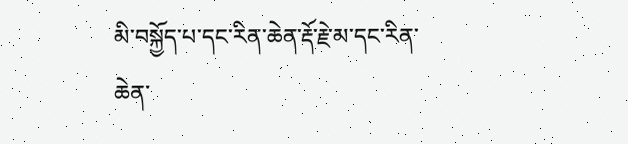མི་བསྐྱོད་པ་དང་རིན་ཆེན་རྡོ་རྗེ་མ་དང་རིན་ཆེན་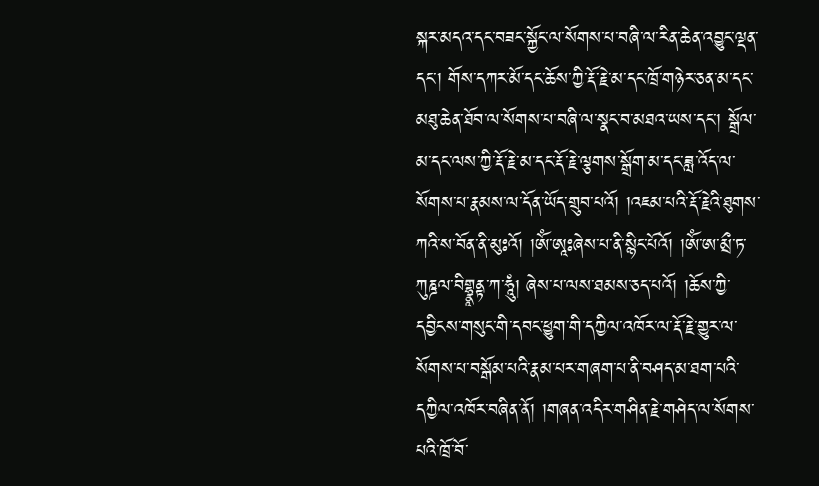སྐར་མདའ་དང་བཟང་སྐྱོང་ལ་སོགས་པ་བཞི་ལ་རིན་ཆེན་འབྱུང་ལྡན་དང་། གོས་དཀར་མོ་དང་ཆོས་ཀྱི་རྡོ་རྗེ་མ་དང་ཁྲོ་གཉེར་ཅན་མ་དང་མཐུ་ཆེན་ཐོབ་ལ་སོགས་པ་བཞི་ལ་སྣང་བ་མཐའ་ཡས་དང་། སྒྲོལ་མ་དང་ལས་ཀྱི་རྡོ་རྗེ་མ་དང་རྡོ་རྗེ་ལྕགས་སྒྲོག་མ་དང་ཟླ་འོད་ལ་སོགས་པ་རྣམས་ལ་དོན་ཡོད་གྲུབ་པའོ། །འཇམ་པའི་རྡོ་རྗེའི་ཐུགས་ཀའི་ས་བོན་ནི་མུཿའོ། །ཨོཾ་ཨཱཿཞེས་པ་ནི་སྙིང་པོའོ། །ཨོཾ་ཨ་མྲྀ་ཏ་ཀུཎྜལ་བིགྷྣཱནྟ་ཀ་ཧཱུཾ། ཞེས་པ་ལས་ཐམས་ཅད་པའོ། །ཆོས་ཀྱི་དབྱིངས་གསུང་གི་དབང་ཕྱུག་གི་དཀྱིལ་འཁོར་ལ་རྡོ་རྗེ་གྱུར་ལ་སོགས་པ་བསྒོམ་པའི་རྣམ་པར་གཞག་པ་ནི་བཤད་མ་ཐག་པའི་དཀྱིལ་འཁོར་བཞིན་ནོ། །གཞན་འདིར་གཤིན་རྗེ་གཤེད་ལ་སོགས་པའི་ཁྲོ་བོ་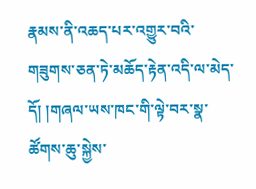རྣམས་ནི་འཆད་པར་འགྱུར་བའི་གཟུགས་ཅན་ཏེ་མཆོད་རྟེན་འདི་ལ་མེད་དོ། །གཞལ་ཡས་ཁང་གི་ལྟེ་བར་སྣ་ཚོགས་ཆུ་སྐྱེས་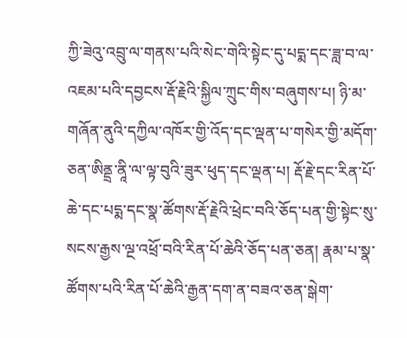ཀྱི་ཟེའུ་འབྲུ་ལ་གནས་པའི་སེང་གེའི་སྟེང་དུ་པདྨ་དང་ཟླ་བ་ལ་འཇམ་པའི་དབྱངས་རྡོ་རྗེའི་སྐྱིལ་ཀྲུང་གིས་བཞུགས་པ། ཉི་མ་གཞོན་ནུའི་དཀྱིལ་འཁོར་གྱི་འོད་དང་ལྡན་པ་གསེར་གྱི་མདོག་ཅན་ཨིནྡྲ་ནཱི་ལ་ལྟ་བུའི་ཟུར་ཕུད་དང་ལྡན་པ། རྡོ་རྗེ་དང་རིན་པོ་ཆེ་དང་པདྨ་དང་སྣ་ཚོགས་རྡོ་རྗེའི་ཕྲེང་བའི་ཅོད་པན་གྱི་སྟེང་སུ་སངས་རྒྱས་ལྔ་འཕྲོ་བའི་རིན་པོ་ཆེའི་ཅོད་པན་ཅན། རྣམ་པ་སྣ་ཚོགས་པའི་རིན་པོ་ཆེའི་རྒྱན་དག་ན་བཟའ་ཅན་སྒེག་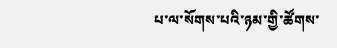པ་ལ་སོགས་པའི་ཉམ་གྱི་ཚོགས་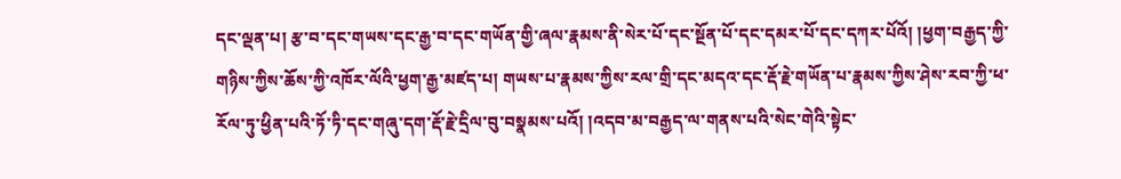དང་ལྡན་པ། རྩ་བ་དང་གཡས་དང་རྒྱ་བ་དང་གཡོན་གྱི་ཞལ་རྣམས་ནི་སེར་པོ་དང་སྔོན་པོ་དང་དམར་པོ་དང་དཀར་པོའོ། །ཕྱག་བརྒྱད་ཀྱི་གཉིས་ཀྱིས་ཆོས་ཀྱི་འཁོར་ལོའི་ཕྱག་རྒྱ་མཛད་པ། གཡས་པ་རྣམས་ཀྱིས་རལ་གྲི་དང་མདའ་དང་རྡོ་རྗེ་གཡོན་པ་རྣམས་ཀྱིས་ཤེས་རབ་ཀྱི་ཕ་རོལ་ཏུ་ཕྱིན་པའི་ཏོ་ཏི་དང་གཞུ་དག་རྡོ་རྗེ་དྲིལ་བུ་བསྣམས་པའོ། །འདབ་མ་བརྒྱད་ལ་གནས་པའི་སེང་གེའི་སྟེང་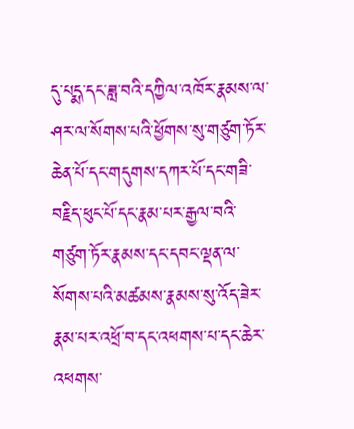དུ་པདྨ་དང་ཟླ་བའི་དཀྱིལ་འཁོར་རྣམས་ལ་ཤར་ལ་སོགས་པའི་ཕྱོགས་སུ་གཙུག་ཏོར་ཆེན་པོ་དང་གདུགས་དཀར་པོ་དང་གཟི་བརྗིད་ཕུང་པོ་དང་རྣམ་པར་རྒྱལ་བའི་གཙུག་ཏོར་རྣམས་དང་དབང་ལྡན་ལ་སོགས་པའི་མཚམས་རྣམས་སུ་འོད་ཟེར་རྣམ་པར་འཕྲོ་བ་དང་འཕགས་པ་དང་ཆེར་འཕགས་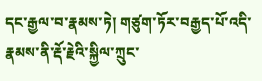དང་རྒྱལ་བ་རྣམས་ཏེ། གཙུག་ཏོར་བརྒྱད་པོ་འདི་རྣམས་ནི་རྡོ་རྗེའི་སྐྱིལ་ཀྲུང་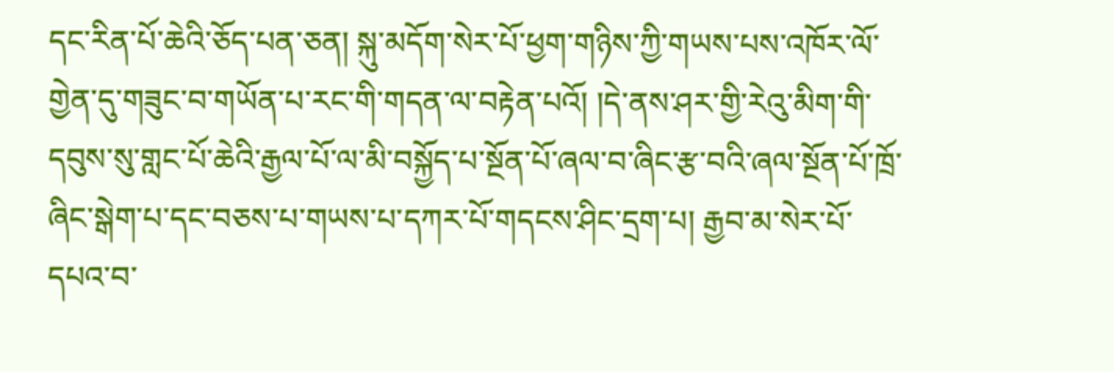དང་རིན་པོ་ཆེའི་ཅོད་པན་ཅན། སྐུ་མདོག་སེར་པོ་ཕྱག་གཉིས་ཀྱི་གཡས་པས་འཁོར་ལོ་གྱེན་དུ་གཟུང་བ་གཡོན་པ་རང་གི་གདན་ལ་བརྟེན་པའོ། །དེ་ནས་ཤར་གྱི་རེའུ་མིག་གི་དབུས་སུ་གླང་པོ་ཆེའི་རྒྱལ་པོ་ལ་མི་བསྐྱོད་པ་སྔོན་པོ་ཞལ་བ་ཞིང་རྩ་བའི་ཞལ་སྔོན་པོ་ཁྲོ་ཞིང་སྒེག་པ་དང་བཅས་པ་གཡས་པ་དཀར་པོ་གདངས་ཤིང་དྲག་པ། རྒྱབ་མ་སེར་པོ་དཔའ་བ་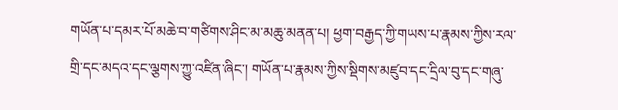གཡོན་པ་དམར་པོ་མཆེ་བ་གཙིགས་ཤིང་མ་མཆུ་མནན་པ། ཕྱག་བརྒྱད་ཀྱི་གཡས་པ་རྣམས་ཀྱིས་རལ་གྲི་དང་མདའ་དང་ལྕགས་ཀྱུ་འཛིན་ཞིང་། གཡོན་པ་རྣམས་ཀྱིས་སྡིགས་མཛུབ་དང་དྲིལ་བུ་དང་གཞུ་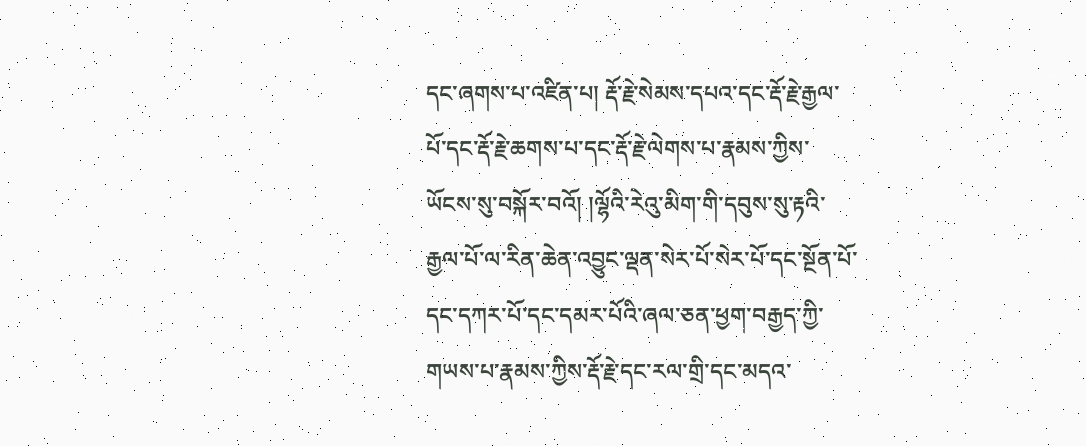དང་ཞགས་པ་འཛིན་པ། རྡོ་རྗེ་སེམས་དཔའ་དང་རྡོ་རྗེ་རྒྱལ་པོ་དང་རྡོ་རྗེ་ཆགས་པ་དང་རྡོ་རྗེ་ལེགས་པ་རྣམས་ཀྱིས་ཡོངས་སུ་བསྐོར་བའོ། །ལྷོའི་རེའུ་མིག་གི་དབུས་སུ་རྟའི་རྒྱལ་པོ་ལ་རིན་ཆེན་འབྱུང་ལྡན་སེར་པོ་སེར་པོ་དང་སྔོན་པོ་དང་དཀར་པོ་དང་དམར་པོའི་ཞལ་ཅན་ཕྱག་བརྒྱད་ཀྱི་གཡས་པ་རྣམས་ཀྱིས་རྡོ་རྗེ་དང་རལ་གྲི་དང་མདའ་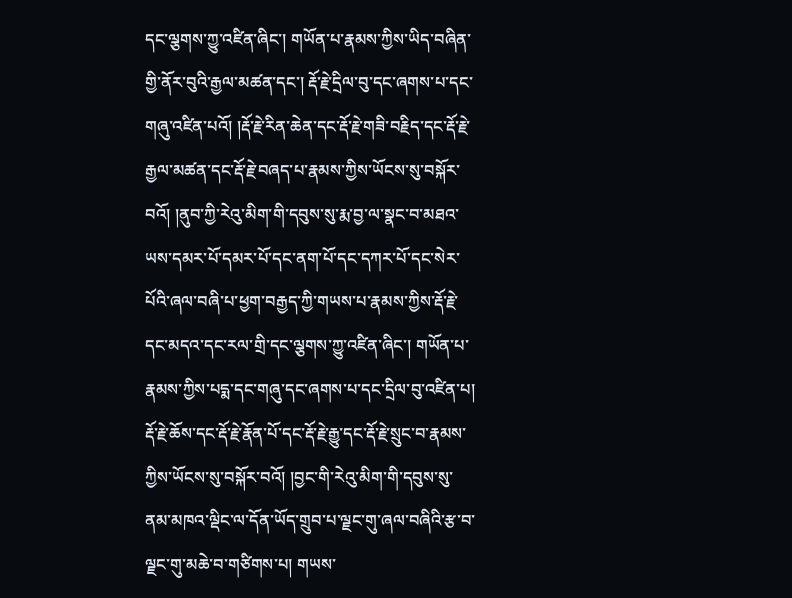དང་ལྕགས་ཀྱུ་འཛིན་ཞིང་། གཡོན་པ་རྣམས་ཀྱིས་ཡིད་བཞིན་གྱི་ནོར་བུའི་རྒྱལ་མཚན་དང་། རྡོ་རྗེ་དྲིལ་བུ་དང་ཞགས་པ་དང་གཞུ་འཛིན་པའོ། །རྡོ་རྗེ་རིན་ཆེན་དང་རྡོ་རྗེ་གཟི་བརྗིད་དང་རྡོ་རྗེ་རྒྱལ་མཚན་དང་རྡོ་རྗེ་བཞད་པ་རྣམས་ཀྱིས་ཡོངས་སུ་བསྐོར་བའོ། །ནུབ་ཀྱི་རེའུ་མིག་གི་དབུས་སུ་རྨ་བྱ་ལ་སྣང་བ་མཐའ་ཡས་དམར་པོ་དམར་པོ་དང་ནག་པོ་དང་དཀར་པོ་དང་སེར་པོའི་ཞལ་བཞི་པ་ཕྱག་བརྒྱད་ཀྱི་གཡས་པ་རྣམས་ཀྱིས་རྡོ་རྗེ་དང་མདའ་དང་རལ་གྲི་དང་ལྕགས་ཀྱུ་འཛིན་ཞིང་། གཡོན་པ་རྣམས་ཀྱིས་པདྨ་དང་གཞུ་དང་ཞགས་པ་དང་དྲིལ་བུ་འཛིན་པ། རྡོ་རྗེ་ཆོས་དང་རྡོ་རྗེ་རྣོན་པོ་དང་རྡོ་རྗེ་རྒྱུ་དང་རྡོ་རྗེ་སྲུང་བ་རྣམས་ཀྱིས་ཡོངས་སུ་བསྐོར་བའོ། །བྱང་གི་རེའུ་མིག་གི་དབུས་སུ་ནམ་མཁའ་ལྡིང་ལ་དོན་ཡོད་གྲུབ་པ་ལྗང་གུ་ཞལ་བཞིའི་རྩ་བ་ལྗང་གུ་མཆེ་བ་གཙིགས་པ། གཡས་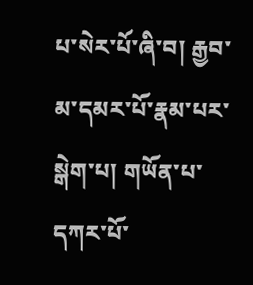པ་སེར་པོ་ཞི་བ། རྒྱབ་མ་དམར་པོ་རྣམ་པར་སྒེག་པ། གཡོན་པ་དཀར་པོ་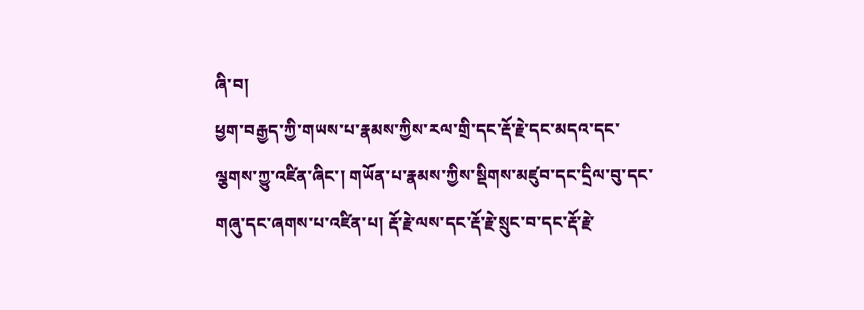ཞི་བ།
ཕྱག་བརྒྱད་ཀྱི་གཡས་པ་རྣམས་ཀྱིས་རལ་གྲི་དང་རྡོ་རྗེ་དང་མདའ་དང་ལྕགས་ཀྱུ་འཛིན་ཞིང་། གཡོན་པ་རྣམས་ཀྱིས་སྡིགས་མཛུབ་དང་དྲིལ་བུ་དང་གཞུ་དང་ཞགས་པ་འཛིན་པ། རྡོ་རྗེ་ལས་དང་རྡོ་རྗེ་སྲུང་བ་དང་རྡོ་རྗེ་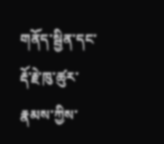གནོད་སྦྱིན་དང་རྡོ་རྗེ་ཁུ་ཚུར་རྣམས་ཀྱིས་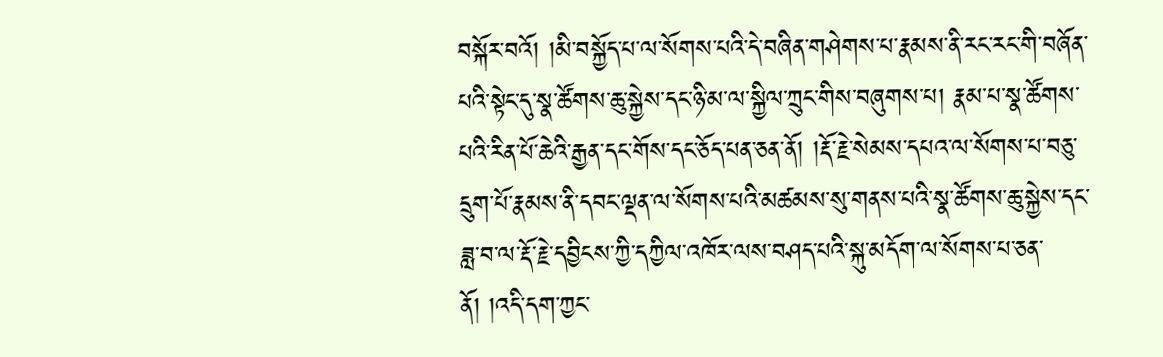བསྐོར་བའོ། །མི་བསྐྱོད་པ་ལ་སོགས་པའི་དེ་བཞིན་གཤེགས་པ་རྣམས་ནི་རང་རང་གི་བཞོན་པའི་སྟེང་དུ་སྣ་ཚོགས་ཆུ་སྐྱེས་དང་ཉི་མ་ལ་སྐྱིལ་ཀྲུང་གིས་བཞུགས་པ། རྣམ་པ་སྣ་ཚོགས་པའི་རིན་པོ་ཆེའི་རྒྱན་དང་གོས་དང་ཅོད་པན་ཅན་ནོ། །རྡོ་རྗེ་སེམས་དཔའ་ལ་སོགས་པ་བཅུ་དྲུག་པོ་རྣམས་ནི་དབང་ལྡན་ལ་སོགས་པའི་མཚམས་སུ་གནས་པའི་སྣ་ཚོགས་ཆུ་སྐྱེས་དང་ཟླ་བ་ལ་རྡོ་རྗེ་དབྱིངས་ཀྱི་དཀྱིལ་འཁོར་ལས་བཤད་པའི་སྐུ་མདོག་ལ་སོགས་པ་ཅན་ནོ། །འདི་དག་ཀྱང་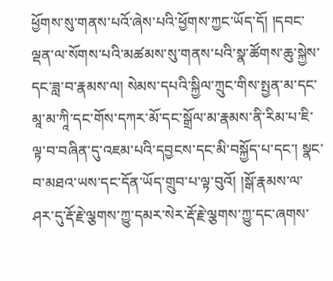ཕྱོགས་སུ་གནས་པའོ་ཞེས་པའི་ཕྱོགས་ཀྱང་ཡོད་དོ། །དབང་ལྡན་ལ་སོགས་པའི་མཚམས་སུ་གནས་པའི་སྣ་ཚོགས་ཆུ་སྐྱེས་དང་ཟླ་བ་རྣམས་ལ། སེམས་དཔའི་སྐྱིལ་ཀྲུང་གིས་སྤྱན་མ་དང་མཱ་མ་ཀཱི་དང་གོས་དཀར་མོ་དང་སྒྲོལ་མ་རྣམས་ནི་རིམ་པ་ཇི་ལྟ་བ་བཞིན་དུ་འཇམ་པའི་དབྱངས་དང་མི་བསྐྱོད་པ་དང་། སྣང་བ་མཐའ་ཡས་དང་དོན་ཡོད་གྲུབ་པ་ལྟ་བུའོ། །སྒོ་རྣམས་ལ་ཤར་དུ་རྡོ་རྗེ་ལྕགས་ཀྱུ་དམར་སེར་རྡོ་རྗེ་ལྕགས་ཀྱུ་དང་ཞགས་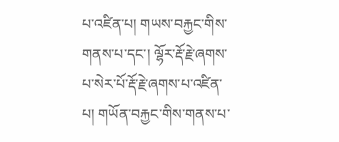པ་འཛིན་པ། གཡས་བརྐྱང་གིས་གནས་པ་དང་། ལྷོར་རྡོ་རྗེ་ཞགས་པ་སེར་པོ་རྡོ་རྗེ་ཞགས་པ་འཛིན་པ། གཡོན་བརྐྱང་གིས་གནས་པ་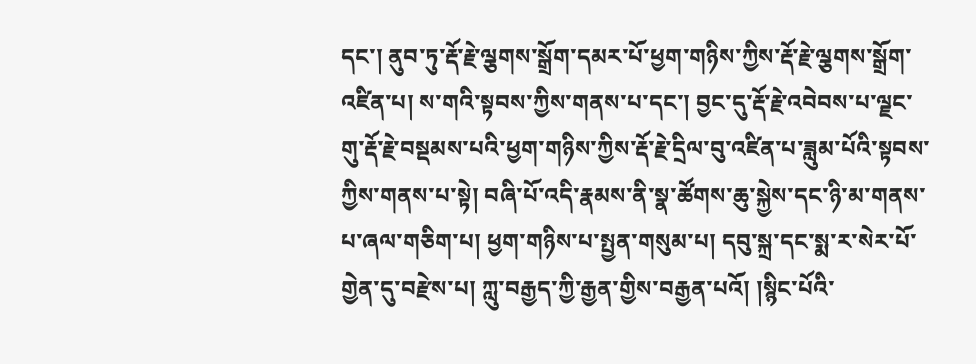དང་། ནུབ་ཏུ་རྡོ་རྗེ་ལྕགས་སྒྲོག་དམར་པོ་ཕྱག་གཉིས་ཀྱིས་རྡོ་རྗེ་ལྕགས་སྒྲོག་འཛིན་པ། ས་གའི་སྟབས་ཀྱིས་གནས་པ་དང་། བྱང་དུ་རྡོ་རྗེ་འབེབས་པ་ལྗང་གུ་རྡོ་རྗེ་བསྡམས་པའི་ཕྱག་གཉིས་ཀྱིས་རྡོ་རྗེ་དྲིལ་བུ་འཛིན་པ་ཟླུམ་པོའི་སྟབས་ཀྱིས་གནས་པ་སྟེ། བཞི་པོ་འདི་རྣམས་ནི་སྣ་ཚོགས་ཆུ་སྐྱེས་དང་ཉི་མ་གནས་པ་ཞལ་གཅིག་པ། ཕྱག་གཉིས་པ་སྤྱན་གསུམ་པ། དབུ་སྐྲ་དང་སྨ་ར་སེར་པོ་གྱེན་དུ་བརྫེས་པ། ཀླུ་བརྒྱད་ཀྱི་རྒྱན་གྱིས་བརྒྱན་པའོ། །སྙིང་པོའི་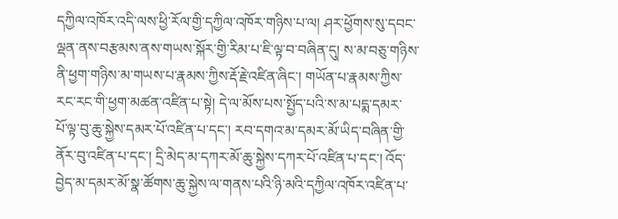དཀྱིལ་འཁོར་འདི་ལས་ཕྱི་རོལ་གྱི་དཀྱིལ་འཁོར་གཉིས་པ་ལ། ཤར་ཕྱོགས་སུ་དབང་ལྡན་ནས་བརྩམས་ནས་གཡས་སྐོར་གྱི་རིམ་པ་ཇི་ལྟ་བ་བཞིན་དུ། ས་མ་བཅུ་གཉིས་ནི་ཕྱག་གཉིས་མ་གཡས་པ་རྣམས་ཀྱིས་རྡོ་རྗེ་འཛིན་ཞིང་། གཡོན་པ་རྣམས་ཀྱིས་རང་རང་གི་ཕྱག་མཚན་འཛིན་པ་སྟེ། དེ་ལ་མོས་པས་སྤྱོད་པའི་ས་མ་པདྨ་དམར་
པོ་ལྟ་བུ་ཆུ་སྐྱེས་དམར་པོ་འཛིན་པ་དང་། རབ་དགའ་མ་དམར་མོ་ཡིད་བཞིན་གྱི་ནོར་བུ་འཛིན་པ་དང་། དྲི་མེད་མ་དཀར་མོ་ཆུ་སྐྱེས་དཀར་པོ་འཛིན་པ་དང་། འོད་བྱེད་མ་དམར་མོ་སྣ་ཚོགས་ཆུ་སྐྱེས་ལ་གནས་པའི་ཉི་མའི་དཀྱིལ་འཁོར་འཛིན་པ་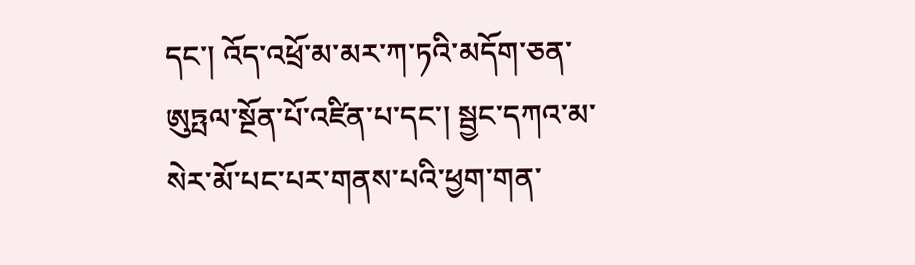དང་། འོད་འཕྲོ་མ་མར་ཀ་ཏའི་མདོག་ཅན་ཨུཏྤལ་སྔོན་པོ་འཛིན་པ་དང་། སྦྱང་དཀའ་མ་སེར་མོ་པང་པར་གནས་པའི་ཕྱག་གན་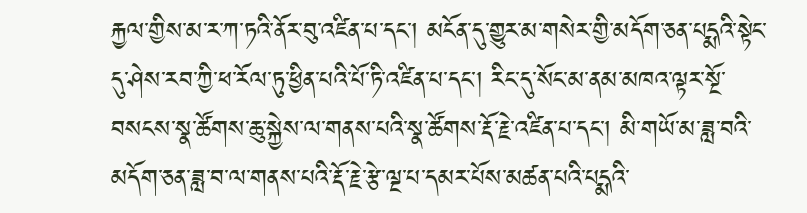རྐྱལ་གྱིས་མ་ར་ཀ་ཏའི་ནོར་བུ་འཛིན་པ་དང་། མངོན་དུ་གྱུར་མ་གསེར་གྱི་མདོག་ཅན་པདྨའི་སྟེང་དུ་ཤེས་རབ་ཀྱི་ཕ་རོལ་ཏུ་ཕྱིན་པའི་པོ་ཏི་འཛིན་པ་དང་། རིང་དུ་སོང་མ་ནམ་མཁའ་ལྟར་སྔོ་བསངས་སྣ་ཚོགས་ཆུ་སྐྱེས་ལ་གནས་པའི་སྣ་ཚོགས་རྡོ་རྗེ་འཛིན་པ་དང་། མི་གཡོ་མ་ཟླ་བའི་མདོག་ཅན་ཟླ་བ་ལ་གནས་པའི་རྡོ་རྗེ་རྩེ་ལྔ་པ་དམར་པོས་མཚན་པའི་པདྨའི་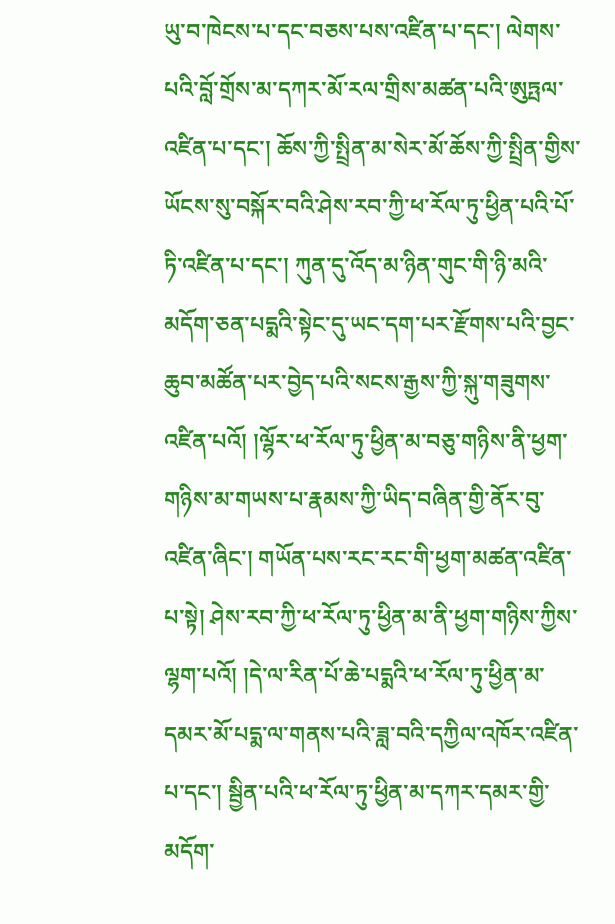ཡུ་བ་ཁེངས་པ་དང་བཅས་པས་འཛིན་པ་དང་། ལེགས་པའི་བློ་གྲོས་མ་དཀར་མོ་རལ་གྲིས་མཚན་པའི་ཨུཏྤལ་འཛིན་པ་དང་། ཆོས་ཀྱི་སྤྲིན་མ་སེར་མོ་ཆོས་ཀྱི་སྤྲིན་གྱིས་ཡོངས་སུ་བསྐོར་བའི་ཤེས་རབ་ཀྱི་ཕ་རོལ་ཏུ་ཕྱིན་པའི་པོ་ཏི་འཛིན་པ་དང་། ཀུན་དུ་འོད་མ་ཉིན་གུང་གི་ཉི་མའི་མདོག་ཅན་པདྨའི་སྟེང་དུ་ཡང་དག་པར་རྫོགས་པའི་བྱང་ཆུབ་མཚོན་པར་བྱེད་པའི་སངས་རྒྱས་ཀྱི་སྐུ་གཟུགས་འཛིན་པའོ། །ལྷོར་ཕ་རོལ་ཏུ་ཕྱིན་མ་བཅུ་གཉིས་ནི་ཕྱག་གཉིས་མ་གཡས་པ་རྣམས་ཀྱི་ཡིད་བཞིན་གྱི་ནོར་བུ་འཛིན་ཞིང་། གཡོན་པས་རང་རང་གི་ཕྱག་མཚན་འཛིན་པ་སྟེ། ཤེས་རབ་ཀྱི་ཕ་རོལ་ཏུ་ཕྱིན་མ་ནི་ཕྱག་གཉིས་ཀྱིས་ལྷག་པའོ། །དེ་ལ་རིན་པོ་ཆེ་པདྨའི་ཕ་རོལ་ཏུ་ཕྱིན་མ་དམར་མོ་པདྨ་ལ་གནས་པའི་ཟླ་བའི་དཀྱིལ་འཁོར་འཛིན་པ་དང་། སྦྱིན་པའི་ཕ་རོལ་ཏུ་ཕྱིན་མ་དཀར་དམར་གྱི་མདོག་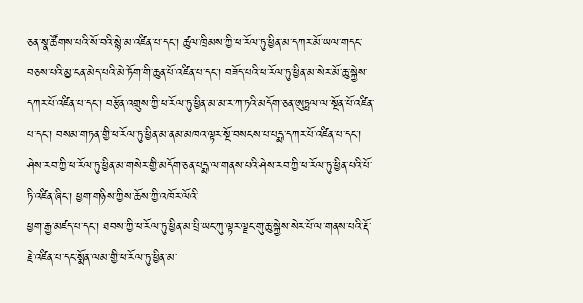ཅན་སྣ་ཚོགས་པའི་སོ་བའི་སྙེ་མ་འཛིན་པ་དང་། ཚུལ་ཁྲིམས་ཀྱི་ཕ་རོལ་ཏུ་ཕྱིན་མ་དཀར་མོ་ཡལ་གདང་བཅས་པའི་མྱ་ངན་མེད་པའི་མེ་ཏོག་གི་ཆུན་པོ་འཛིན་པ་དང་། བཟོད་པའི་ཕ་རོལ་ཏུ་ཕྱིན་མ་སེར་མོ་ཆུ་སྐྱེས་དཀར་པོ་འཛིན་པ་དང་། བརྩོན་འགྲུས་ཀྱི་ཕ་རོལ་ཏུ་ཕྱིན་མ་མ་ར་ཀ་ཏའི་མདོག་ཅན་ཨུཏྤལ་ལ་སྔོན་པོ་འཛིན་པ་དང་། བསམ་གཏན་གྱི་ཕ་རོལ་ཏུ་ཕྱིན་མ་ནམ་མཁའ་ལྟར་སྔོ་བསངས་པ་པདྨ་དཀར་པོ་འཛིན་པ་དང་། ཤེས་རབ་ཀྱི་ཕ་རོལ་ཏུ་ཕྱིན་མ་གསེར་གྱི་མདོག་ཅན་པདྨ་ལ་གནས་པའི་ཤེས་རབ་ཀྱི་ཕ་རོལ་ཏུ་ཕྱིན་པའི་པོ་ཏི་འཛིན་ཞིང་། ཕྱག་གཉིས་ཀྱིས་ཆོས་ཀྱི་འཁོར་ལོའི་
ཕྱག་རྒྱ་མཛད་པ་དང་། ཐབས་ཀྱི་ཕ་རོལ་ཏུ་ཕྱིན་མ་པྲི་ཡང་ཀུ་ལྟར་ལྗང་གུ་ཆུ་སྐྱེས་སེར་པོ་ལ་གནས་པའི་རྡོ་རྗེ་འཛིན་པ་དང་སྨོན་ལམ་གྱི་ཕ་རོལ་ཏུ་ཕྱིན་མ་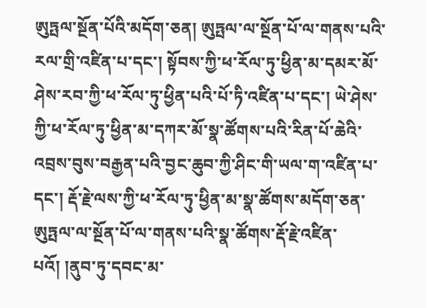ཨུཏྤལ་སྔོན་པོའི་མདོག་ཅན། ཨུཏྤལ་ལ་སྔོན་པོ་ལ་གནས་པའི་རལ་གྲི་འཛིན་པ་དང་། སྟོབས་ཀྱི་ཕ་རོལ་ཏུ་ཕྱིན་མ་དམར་མོ་ཤེས་རབ་ཀྱི་ཕ་རོལ་ཏུ་ཕྱིན་པའི་པོ་ཏི་འཛིན་པ་དང་། ཡེ་ཤེས་ཀྱི་ཕ་རོལ་ཏུ་ཕྱིན་མ་དཀར་མོ་སྣ་ཚོགས་པའི་རིན་པོ་ཆེའི་འབྲས་བུས་བརྒྱན་པའི་བྱང་ཆུབ་ཀྱི་ཤིང་གི་ཡལ་ག་འཛིན་པ་དང་། རྡོ་རྗེ་ལས་ཀྱི་ཕ་རོལ་ཏུ་ཕྱིན་མ་སྣ་ཚོགས་མདོག་ཅན་ཨུཏྤལ་ལ་སྔོན་པོ་ལ་གནས་པའི་སྣ་ཚོགས་རྡོ་རྗེ་འཛིན་པའོ། །ནུབ་ཏུ་དབང་མ་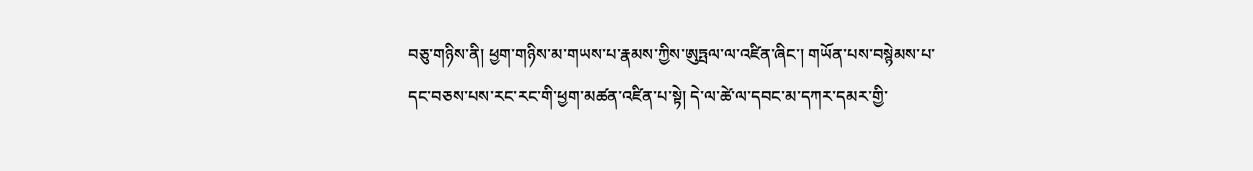བཅུ་གཉིས་ནི། ཕྱག་གཉིས་མ་གཡས་པ་རྣམས་ཀྱིས་ཨུཏྤལ་ལ་འཛིན་ཞིང་། གཡོན་པས་བསྙེམས་པ་དང་བཅས་པས་རང་རང་གི་ཕྱག་མཚན་འཛིན་པ་སྟེ། དེ་ལ་ཚེ་ལ་དབང་མ་དཀར་དམར་གྱི་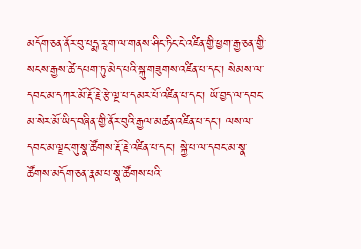མདོག་ཅན་ནོར་བུ་པདྨ་རཱ་ག་ལ་གནས་ཤིང་ཏིང་ངེ་འཛིན་གྱི་ཕྱག་རྒྱ་ཅན་གྱི་སངས་རྒྱས་ཚེ་དཔག་ཏུ་མེད་པའི་སྐུ་གཟུགས་འཛིན་པ་དང་། སེམས་ལ་དབང་མ་དཀར་མོ་རྡོ་རྗེ་རྩེ་ལྔ་པ་དམར་པོ་འཛིན་པ་དང་། ཡོ་བྱད་ལ་དབང་མ་སེར་མོ་ཡིད་བཞིན་གྱི་ནོར་བུའི་རྒྱལ་མཚན་འཛིན་པ་དང་། ལས་ལ་དབང་མ་ལྗང་གུ་སྣ་ཚོགས་རྡོ་རྗེ་འཛིན་པ་དང་། སྐྱེ་པ་ལ་དབང་མ་སྣ་ཚོགས་མདོག་ཅན་རྣམ་པ་སྣ་ཚོགས་པའི་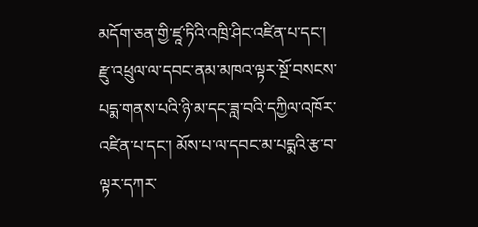མདོག་ཅན་གྱི་ཛཱ་ཏིའི་འཁྲི་ཤིང་འཛིན་པ་དང་། རྫུ་འཕྲུལ་ལ་དབང་ནམ་མཁའ་ལྟར་སྔོ་བསངས་པདྨ་གནས་པའི་ཉི་མ་དང་ཟླ་བའི་དཀྱིལ་འཁོར་འཛིན་པ་དང་། མོས་པ་ལ་དབང་མ་པདྨའི་རྩ་བ་ལྟར་དཀར་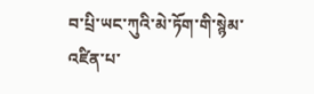བ་པྲི་ཡང་ཀུའི་མེ་ཏོག་གི་སྙེམ་འཛིན་པ་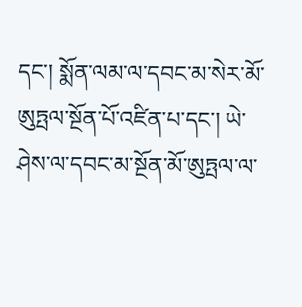དང་། སྨོན་ལམ་ལ་དབང་མ་སེར་མོ་ཨུཏྤལ་སྔོན་པོ་འཛིན་པ་དང་། ཡེ་ཤེས་ལ་དབང་མ་སྔོན་མོ་ཨུཏྤལ་ལ་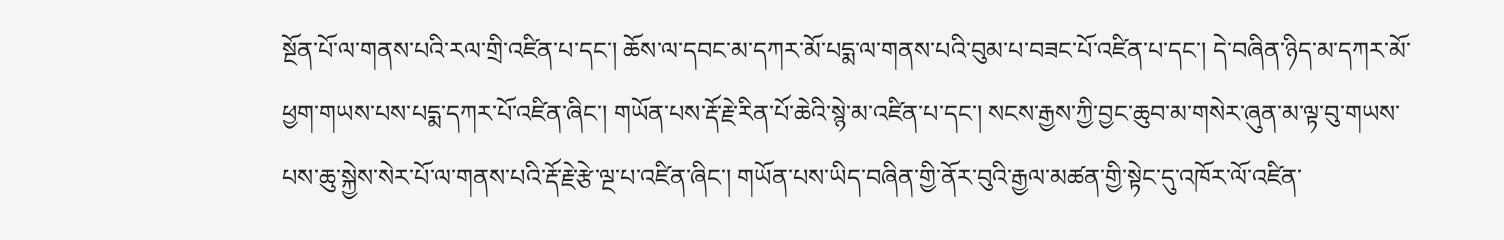སྔོན་པོ་ལ་གནས་པའི་རལ་གྲི་འཛིན་པ་དང་། ཆོས་ལ་དབང་མ་དཀར་མོ་པདྨ་ལ་གནས་པའི་བུམ་པ་བཟང་པོ་འཛིན་པ་དང་། དེ་བཞིན་ཉིད་མ་དཀར་མོ་ཕྱག་གཡས་པས་པདྨ་དཀར་པོ་འཛིན་ཞིང་། གཡོན་པས་རྡོ་རྗེ་རིན་པོ་ཆེའི་སྙེ་མ་འཛིན་པ་དང་། སངས་རྒྱས་ཀྱི་བྱང་ཆུབ་མ་གསེར་ཞུན་མ་ལྟ་བུ་གཡས་པས་ཆུ་སྐྱེས་སེར་པོ་ལ་གནས་པའི་རྡོ་རྗེ་རྩེ་ལྔ་པ་འཛིན་ཞིང་། གཡོན་པས་ཡིད་བཞིན་གྱི་ནོར་བུའི་རྒྱལ་མཚན་གྱི་སྟེང་དུ་འཁོར་ལོ་འཛིན་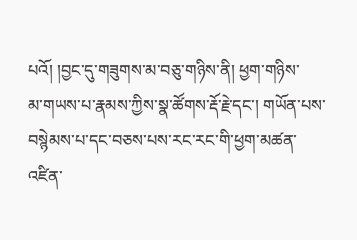པའོ། །བྱང་དུ་གཟུགས་མ་བཅུ་གཉིས་ནི། ཕྱག་གཉིས་
མ་གཡས་པ་རྣམས་ཀྱིས་སྣ་ཚོགས་རྡོ་རྗེ་དང་། གཡོན་པས་བསྙེམས་པ་དང་བཅས་པས་རང་རང་གི་ཕྱག་མཚན་འཛིན་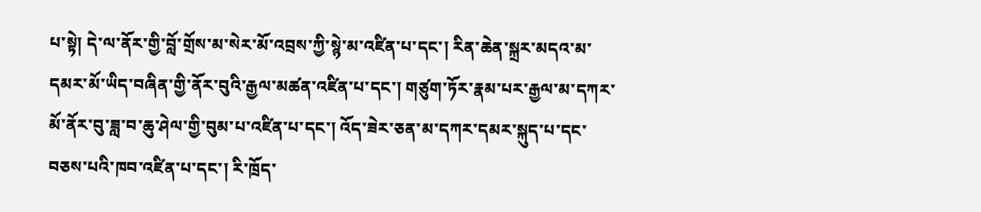པ་སྟེ། དེ་ལ་ནོར་གྱི་བློ་གྲོས་མ་སེར་མོ་འབྲས་ཀྱི་སྙེ་མ་འཛིན་པ་དང་། རིན་ཆེན་སྐྲར་མདའ་མ་དམར་མོ་ཡིད་བཞིན་གྱི་ནོར་བུའི་རྒྱལ་མཚན་འཛིན་པ་དང་། གཙུག་ཏོར་རྣམ་པར་རྒྱལ་མ་དཀར་མོ་ནོར་བུ་ཟླ་བ་ཆུ་ཤེལ་གྱི་བུམ་པ་འཛིན་པ་དང་། འོད་ཟེར་ཅན་མ་དཀར་དམར་སྐུད་པ་དང་བཅས་པའི་ཁབ་འཛིན་པ་དང་། རི་ཁྲོད་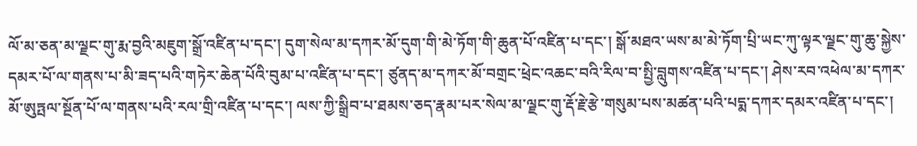ལོ་མ་ཅན་མ་ལྗང་གུ་རྨ་བྱའི་མཇུག་སྒྲོ་འཛིན་པ་དང་། དུག་སེལ་མ་དཀར་མོ་དུག་གི་མེ་ཏོག་གི་ཆུན་པོ་འཛིན་པ་དང་། སྒོ་མཐའ་ཡས་མ་མེ་ཏོག་པྲི་ཡང་ཀུ་ལྟར་ལྗང་གུ་ཆུ་སྐྱེས་དམར་པོ་ལ་གནས་པ་མི་ཟད་པའི་གཏེར་ཆེན་པོའི་བུམ་པ་འཛིན་པ་དང་། ཙུནད་མ་དཀར་མོ་བགྲང་ཕྲེང་འཆང་བའི་རིལ་བ་སྤྱི་བླུགས་འཛིན་པ་དང་། ཤེས་རབ་འཕེལ་མ་དཀར་མོ་ཨུཏྤལ་སྔོན་པོ་ལ་གནས་པའི་རལ་གྲི་འཛིན་པ་དང་། ལས་ཀྱི་སྒྲིབ་པ་ཐམས་ཅད་རྣམ་པར་སེལ་མ་ལྗང་གུ་རྡོ་རྗེ་རྩེ་གསུམ་པས་མཚན་པའི་པདྨ་དཀར་དམར་འཛིན་པ་དང་།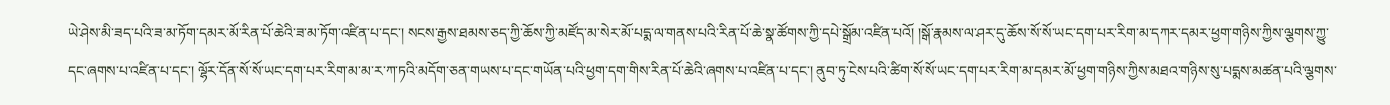ཡེ་ཤེས་མི་ཟད་པའི་ཟ་མ་ཏོག་དམར་མོ་རིན་པོ་ཆེའི་ཟ་མ་ཏོག་འཛིན་པ་དང་། སངས་རྒྱས་ཐམས་ཅད་ཀྱི་ཆོས་ཀྱི་མཛོད་མ་སེར་མོ་པདྨ་ལ་གནས་པའི་རིན་པོ་ཆེ་སྣ་ཚོགས་ཀྱི་དཔེ་སྒྲོམ་འཛིན་པའོ། །སྒོ་རྣམས་ལ་ཤར་དུ་ཆོས་སོ་སོ་ཡང་དག་པར་རིག་མ་དཀར་དམར་ཕྱག་གཉིས་ཀྱིས་ལྕགས་ཀྱུ་དང་ཞགས་པ་འཛིན་པ་དང་། ལྷོར་དོན་སོ་སོ་ཡང་དག་པར་རིག་མ་མ་ར་ཀ་ཏའི་མདོག་ཅན་གཡས་པ་དང་གཡོན་པའི་ཕྱག་དག་གིས་རིན་པོ་ཆེའི་ཞགས་པ་འཛིན་པ་དང་། ནུབ་ཏུ་ངེས་པའི་ཚིག་སོ་སོ་ཡང་དག་པར་རིག་མ་དམར་མོ་ཕྱག་གཉིས་ཀྱིས་མཐའ་གཉིས་སུ་པདྨས་མཚན་པའི་ལྕགས་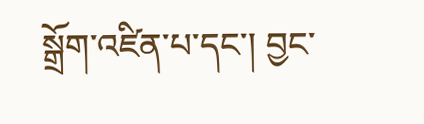སྒྲོག་འཛིན་པ་དང་། བྱང་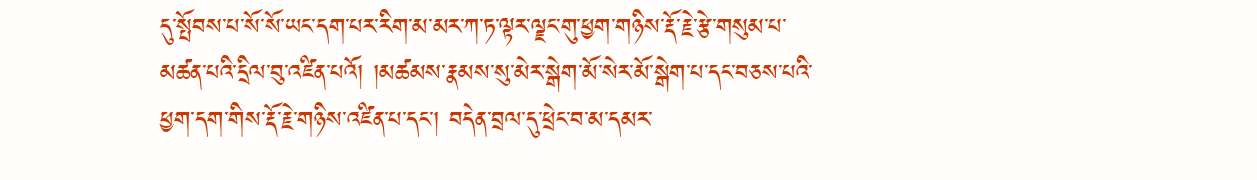དུ་སྤོབས་པ་སོ་སོ་ཡང་དག་པར་རིག་མ་མར་ཀ་ཏ་ལྟར་ལྗང་གུ་ཕྱག་གཉིས་རྡོ་རྗེ་རྩེ་གསུམ་པ་མཚན་པའི་དྲིལ་བུ་འཛིན་པའོ། །མཚམས་རྣམས་སུ་མེར་སྒེག་མོ་སེར་མོ་སྒེག་པ་དང་བཅས་པའི་ཕྱག་དག་གིས་རྡོ་རྗེ་གཉིས་འཛིན་པ་དང་། བདེན་བྲལ་དུ་ཕྲེང་བ་མ་དམར་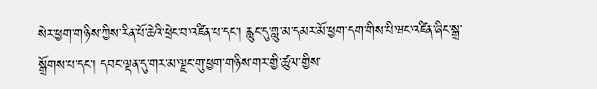སེར་ཕྱག་གཉིས་ཀྱིས་རིན་པོ་ཆེའི་ཕྲེང་བ་འཛིན་པ་དང་། རླུང་དུ་གླུ་མ་དམར་མོ་ཕྱག་དག་གིས་པི་ཝང་འཛིན་ཞིང་སྒྲ་སྒྲོགས་པ་དང་། དབང་ལྡན་དུ་གར་མ་ལྗང་གུ་ཕྱག་གཉིས་གར་གྱི་ཚུལ་གྱིས་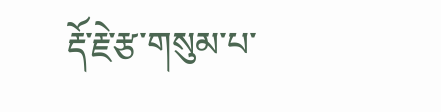རྡོ་རྗེ་རྩ་གསུམ་པ་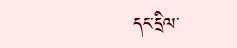དང་དྲིལ་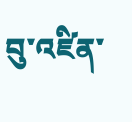བུ་འཛིན་